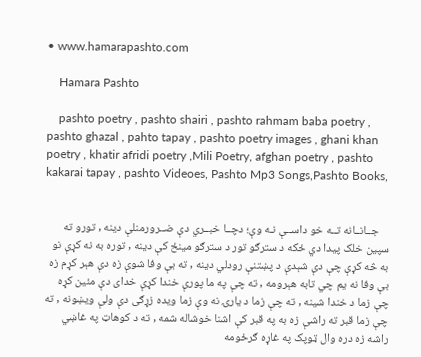• www.hamarapashto.com

    Hamara Pashto

    pashto poetry , pashto shairi , pashto rahmam baba poetry , pashto ghazal , pahto tapay , pashto poetry images , ghani khan poetry , khatir afridi poetry ,Mili Poetry, afghan poetry , pashto kakarai tapay , pashto Videoes, Pashto Mp3 Songs,Pashto Books,


    جــانــانه تــه خو داســې نـه وې؛ دچــا خبــري دې ضــرورمنلې دينه , تورو ته سپين خلک پيدا دي ځکه د سترګو تور د سترګو مينځ کې دينه , توره به نه کړې نو به څه کړې چې دې شېدې د پښتنې رودلي دينه , ته بې وفا شوې زه دې هېر کړم زه بې وفا نه يم چي تابه هېرومه , ته چې په ما پورې خندا کړې خدای دې مئين کړه چې زما د خندا شينه , ته چې زما د يارۍ نه وې زما ويده زړګی دې ولې ويښونه , ته چې زما قبر ته راشې زه به په قبر کې اشنا خوشاله شمه , ته د کوهاټ په غاښي راشه زه دره وال ټوپک په غاړه ګرځومه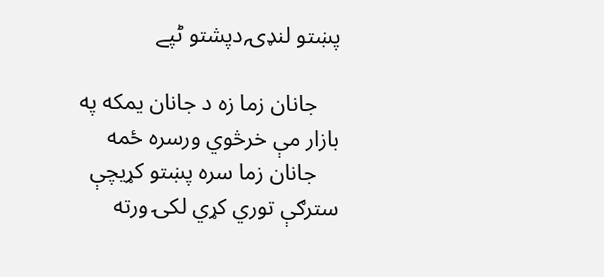پښتو لنډۍ,دپشتو ٹپے

    جانان زما زه د جانان يمکه په بازار مې خرڅوي ورسره ځمه
    جانان زما سره پښتو کړيچې سترګې توري کړي لکۍ ورته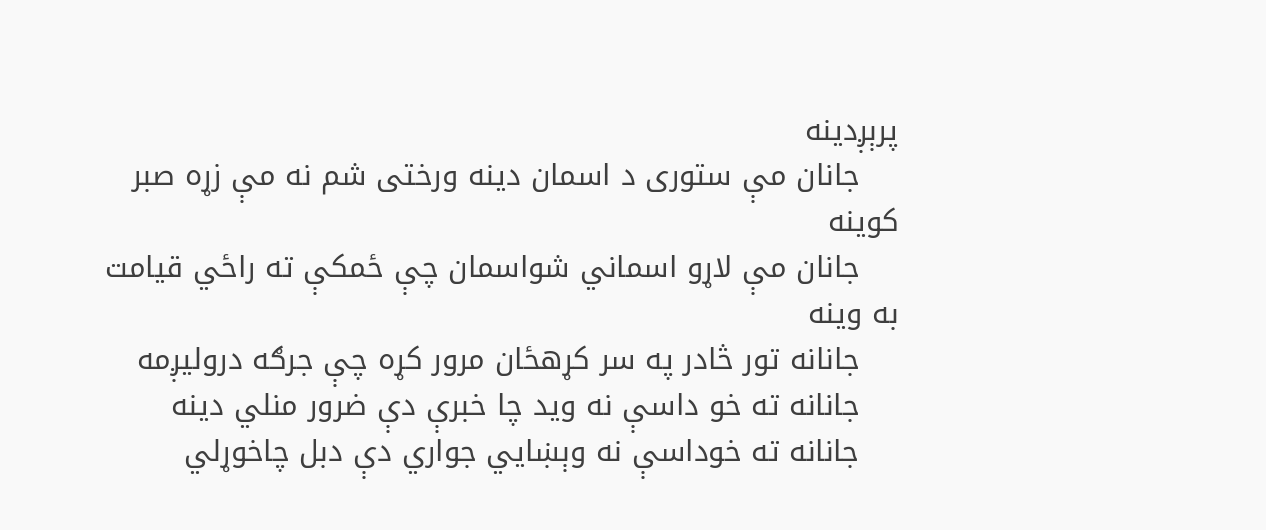پرېږدينه
    جانان مې ستوری د اسمان دینه ورختی شم نه مې زړه صبر کوينه
    جانان مې لاړو اسماني شواسمان چې ځمکې ته راځي قيامت به وينه
    جانانه تور څادر په سر کړهځان مرور کړه چې جرګه دروليږمه
    جانانه ته خو داسې نه ويد چا خبرې دې ضرور منلي دينه
    جانانه ته خوداسې نه وېښايي جواري دې دبل چاخوړلي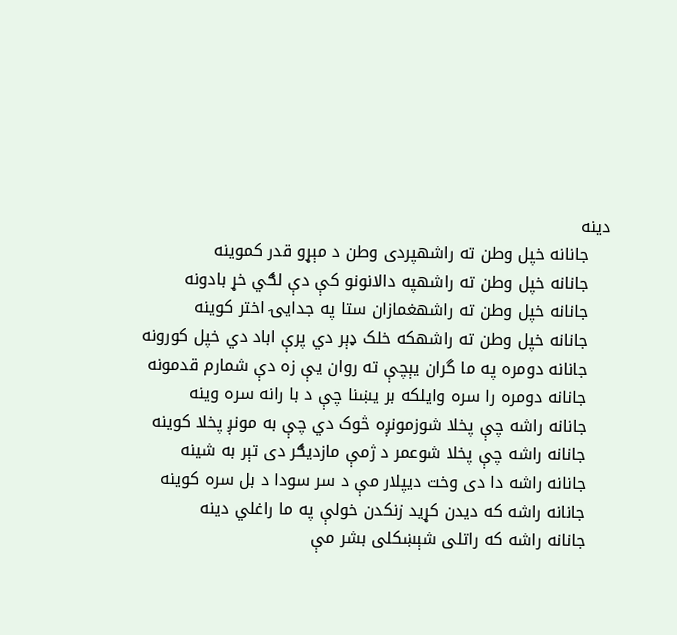دينه
    جانانه خپل وطن ته راشهپردی وطن د مېړو قدر کموينه
    جانانه خپل وطن ته راشهپه دالانونو کې دې لګي خړ بادونه
    جانانه خپل وطن ته راشهغمازان ستا په جدايۍ اختر کوينه
    جانانه خپل وطن ته راشهکه خلک ډېر دي پرې اباد دي خپل کورونه
    جانانه دومره په ما گران يېچې ته روان يې زه دې شمارم قدمونه
    جانانه دومره را سره وايلکه بر يښنا چې د با رانه سره وينه
    جانانه راشه چې پخلا شوزمونږه څوک دي چې به مونږ پخلا کوينه
    جانانه راشه چې پخلا شوعمر د ژمې مازديګر دی تېر به شينه
    جانانه راشه دا دی وخت دیپلار مې د سر سودا د بل سره کوينه
    جانانه راشه که ديدن کړيد زنکدن خولې په ما راغلي دينه
    جانانه راشه که راتلی شېښکلی بشر مې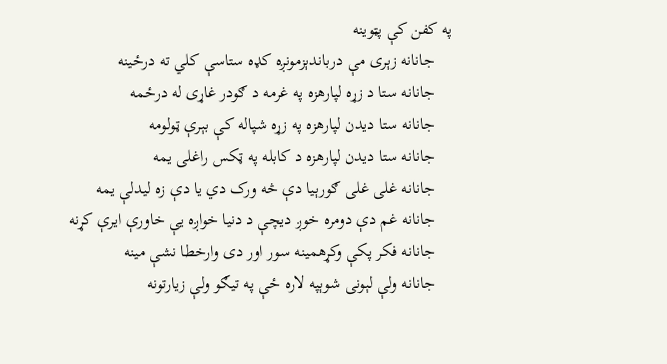په کفن کې پټوينه
    جانانه زېری مې درباندېزمونږه کډه ستاسې کلي ته درځينه
    جانانه ستا د زړه لپارهزه په غرمه د ګودر غاړی له درځمه
    جانانه ستا ديدن لپارهزه په زړه شپاله کې ‌بېرې ټولومه
    جانانه ستا ديدن لپارهزه د کابله په ټکس راغلی يمه
    جانانه غلی غلی ګورېيا دې څه ورک دي يا دې زه ليدلې يمه
    جانانه غم دې دومره خوږ دیچې د دنيا خواږه يې خاورې ايرې کړنه
    جانانه فکر پکې وکړهمينه سور اور دی وارخطا نشې مينه
    جانانه ولې لېونی شوېپه لاره ځې په تيګو ولې زيارتونه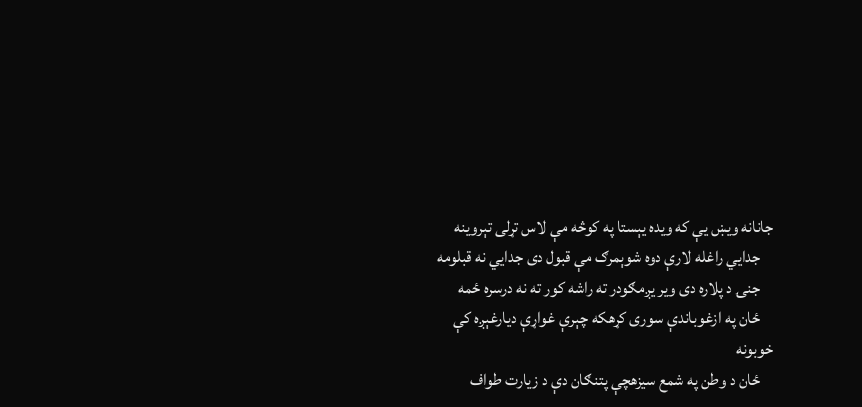جانانه ويښ يې که ويده يېستا په کوڅه مې لاس تړلی تېروينه
    جدايي راغله لارې دوه شوېمرګ مې قبول دی جدايي نه قبلومه
    جنۍ د پلاره دی وير يږمګودر ته راشه کور ته نه درسره ځمه
    ځان په ازغوباندې سوری كړهكه چېرې غواړې ديارغېږه كې خوبونه
    ځان د وطن په شمع سيزهچې پتنګان دې د زيارت طواف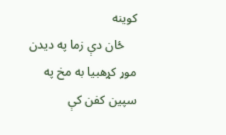کوينه
    ځان دې زما په ديدن موړ کړهبيا به مخ په سپين کفن کې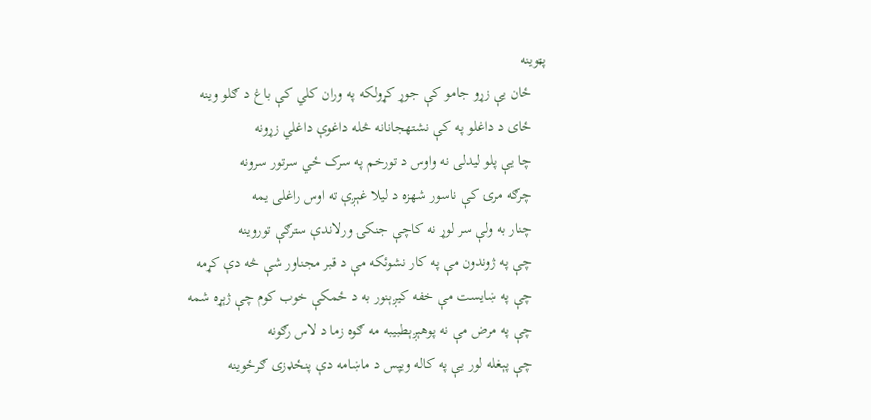پټوينه
    ځان يې زړو جامو کې جوړ کړولکه په وران کلي کې باغ د ګلو وينه
    ځای د داغلو په کې نشتهجانانه څله داغوې داغلي زړونه
    چا يې پلو ليدلی نه واوس د تورخم په سرک ځي سرتور سرونه
    چرګه مرۍ کې ناسور شهزه د ليلا غېږې ته اوس راغلی يمه
    چنار به ولې سر لوړ نه کاچې جنکۍ ورلاندې سترګې توروينه
    چې په ژوندون مې په کار نشوئکه مې د قبر مجناور شې څه دې کړمه
    چې په ښايست مې خفه کيږېنور به د ځمکې خوب کوم چې ژېړه شمه
    چې په مرض مې نه پوهېږېطبيبه مه ګوه زما د لاس رګونه
    چې پېغله لور يې په کاله ويپس د ماښامه دې پنځډزی ګرځوينه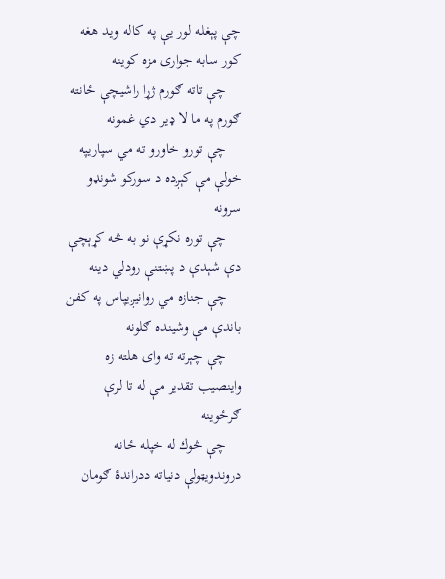چې پېغله لور يې په کاله ويد هغه کور سابه جواری مزه کوينه
    چې تاته ګورم ژړا راشيچې ځانته ګورم په ما لا ډير دي غمونه
    چې تورو خاورو ته مي سپاريپه خولې مې کېږده د سورکو شونډو سرونه
    چې توره نکړې نو به څه کړېچې دې شېدې د پښتنې رودلي دينه
    چې جنازه مي روانيږيپاس په کفن باندې مې وشينده ګلونه
    چې چېرته ته وای هلته زه واینصيب تقدير مې له تا لرې ګرځوينه
    چې څوك له خپله ځانه دروندويټولې دنياته ددراندۀ ګومان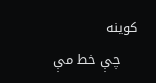كوينه
    چې خط مې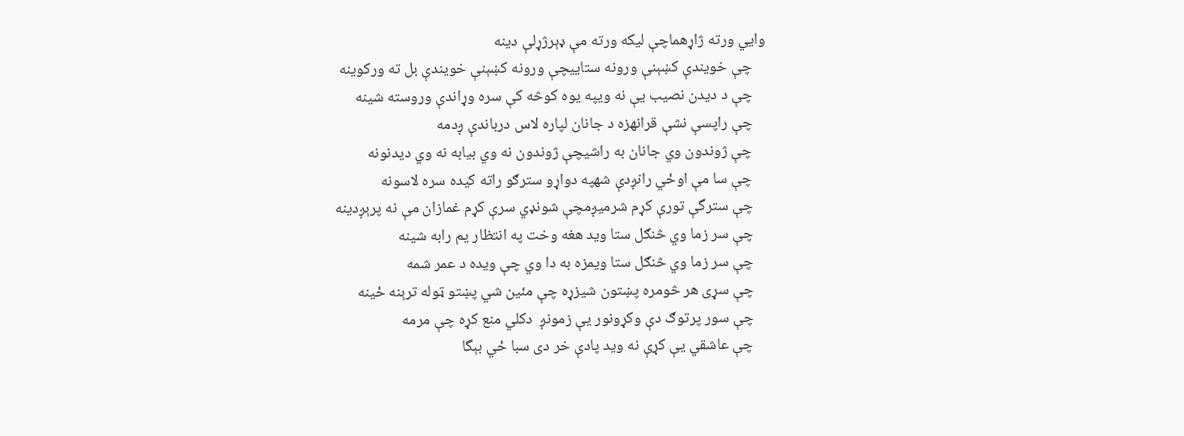وايي ورته ژاړهماچې ليکه ورته مې ډېرژړلې دينه
    چې خويندې کښېنې ورونه ستاييچې ورونه کښېنې خويندې بل ته ورکوينه
    چې د ديدن نصيب يې نه ويپه يوه کوڅه کې سره وړاندې وروسته شينه
    چې راپسې نشې قرانهزه د جانان لپاره لاس درباندې ږدمه
    چې ژوندون وي جانان به راشيچې ژوندون نه وي بيابه نه وي ديدنونه
    چې سا مې اوځي رانږدې شهپه دواړو سترګو راته کيده سره لاسونه
    چې سترگې تورې کړم شرميږمچې شونډي سرې کړم غمازان مې نه پرېږدينه
    چې سر زما وي څنګل ستا ويد هغه وخت په انتظار يم رابه شينه
    چې سر زما وي څنګل ستا ويمزه به دا وي چې ويده د عمر شمه
    چې سړی هر څومره پښتون شيزړه چې مئين شي پښتو ټوله ترېنه ځينه
    چې سور پرتوګ دې وکړونور يې زمونږ  دکلي منع کړه چې مرمه
    چې عاشقي يې کړې نه ويد پادې خر دی سبا ځي بېگا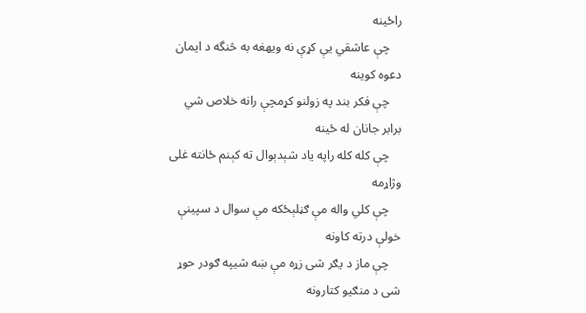راځينه
    چې عاشقي يې کړې نه ويهغه به څنگه د ايمان دعوه کوينه
    چې فکر بند په زولنو کړمچې رانه خلاص شي برابر جانان له ځينه
    چې کله کله راپه ياد شېدېوال ته کېنم ځانته غلی وژاړمه
    چې کلي واله مې ګڼلېځکه مې سوال د سپينې خولې درته کاونه
    چې ماز د يګر شی زړه مې ښه شیپه ګودر حوړ شی د منګيو کتارونه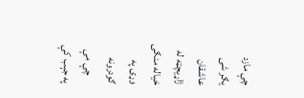چې مازد يګر شی عاشقان ژاړیچټه له خياله منګی وړی په ګودرونه
    چې مې په جېب کې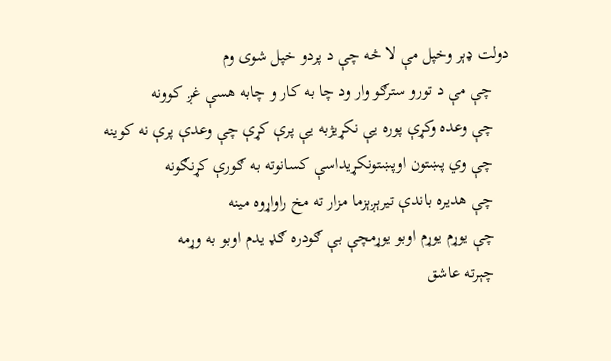دولت ډېر وخپل مې لا څه چې د پردو خپل شوی وم
    چې مې د تورو سترګو وار ود چا به کار و چابه هسې غږ کوونه
    چې وعده وکړې پوره يې نکړيژبه يې پرې کړې چې وعدې پرې نه کوينه
    چې وي پښتون اوپښتونكړيداسې كسانوته به ګورې كړنګونه
    چې هديره باندې تيرېږېزما مزار ته مخ راواړوه مينه
    چې يوړم يوړم اوبو يوړمچې بې ګودره ګډ يدم اوبو به وړمه
    چېرته عاشق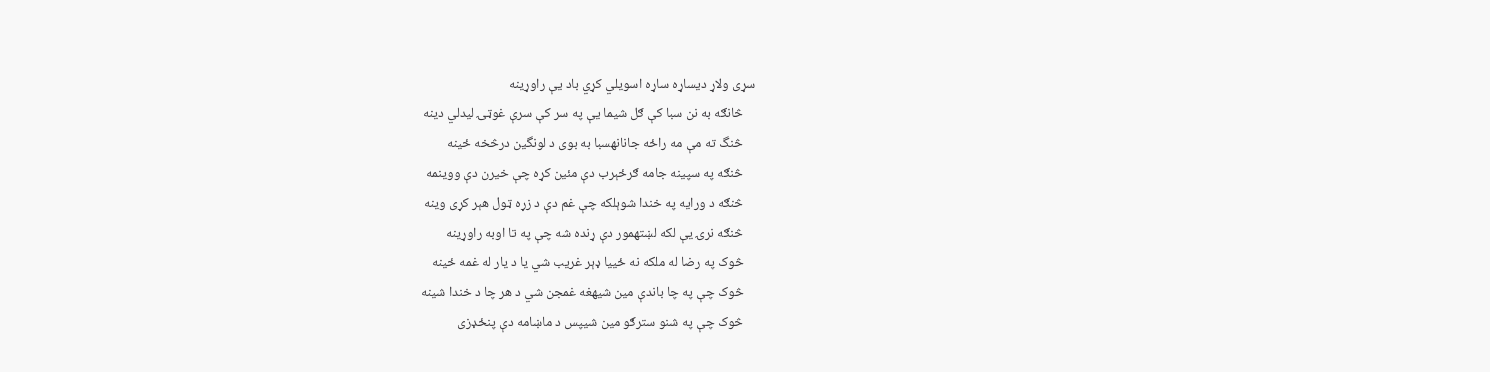سړی ولاړ دیساړه ساړه اسويلي کړي باد يې راوړينه
    څانګه به نن سبا کې ګل شيما يې په سر کې سرې غوټۍ ليدلي دينه
    څنگ ته مې مه راځه جانانهسبا به بوی د لونگين درڅخه ځينه
    څنګه په سپينه جامه ګرځېرب دې مئين کړه چې خيرن دې ووينمه
    څنګه د ورايه په خندا شوېلکه چې غم دې د زړه ټول هېر کړی وينه
    څنګه نرۍ يې لکه لښتهمور دې ړنده شه چې په تا اوبه راوړينه
    څوک په رضا له ملکه نه ځييا ډېر غريب شي يا د يار له غمه ځينه
    څوک چې په چا باندې مين شيهغه غمجن شي د هر چا د خندا شينه
    څوک چې په شنو سترګو مين شيپس د ماښامه دې پنځډزی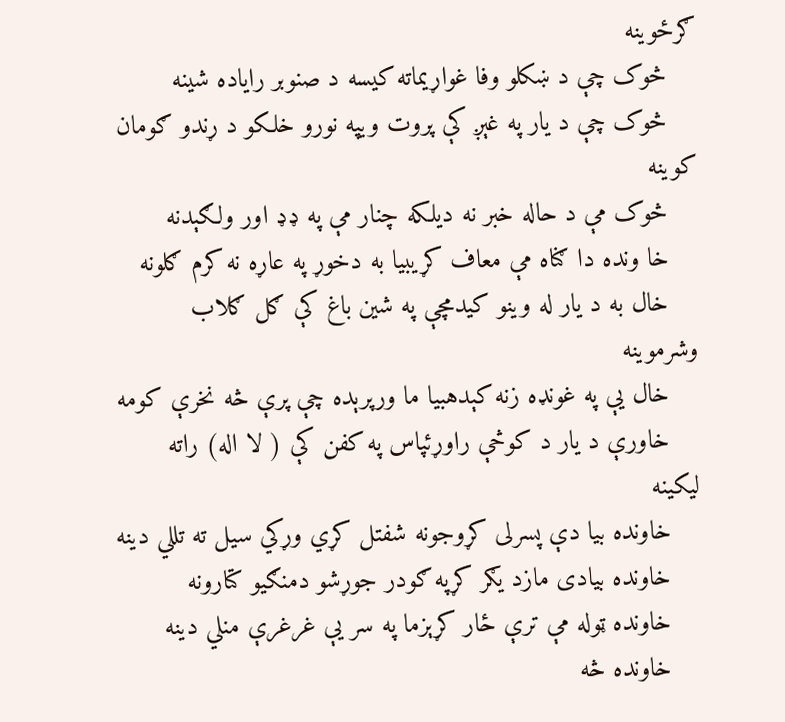ګرځوينه
    څوک چې د ښکلو وفا غواړيماته کيسه د صنوبر راياده شينه
    څوک چې د يار په غېږ کې پروت ويپه نورو خلکو د ړندو ګومان کوينه
    څوک مې د حاله خبر نه دیلکه چنار مې په ډډ اور ولګېدنه
    خا ونده دا ګناه مې معاف کړیبيا به دخوړ په عاړه نه کرم ګلونه
    خال به د يار له وينو کيدمچې په شين باغ کې ګل ګلاب وشرموينه
    خال يې په غونډه زنه کېدهبيا ما ورپرېده چې پرې څه نخرې کومه
    خاورې د يار د کوڅې راوړئپاس په کفن کې ( لا اله) راته ليکينه
    خاونده بيا دې پسرلی کړوجونه شفتل کړي وړکي سيل ته تللي دينه
    خاونده بيادی مازد يګر کړپه ګودر جوړشو دمنګيو کتارونه
    خاونده ټوله مې ترې ځار کړېزما په سر يې غرغرې منلي دينه
    خاونده څه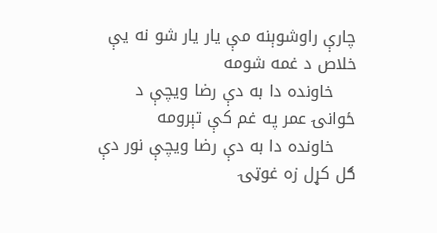چارې راوشوېنه مې يار يار شو نه يې خلاص د غمه شومه
    خاونده دا به دې رضا ويچې د ځوانۍ عمر په غم کې تېرومه
    خاونده دا به دې رضا ويچې نور دې ګل کړل زه غوټۍ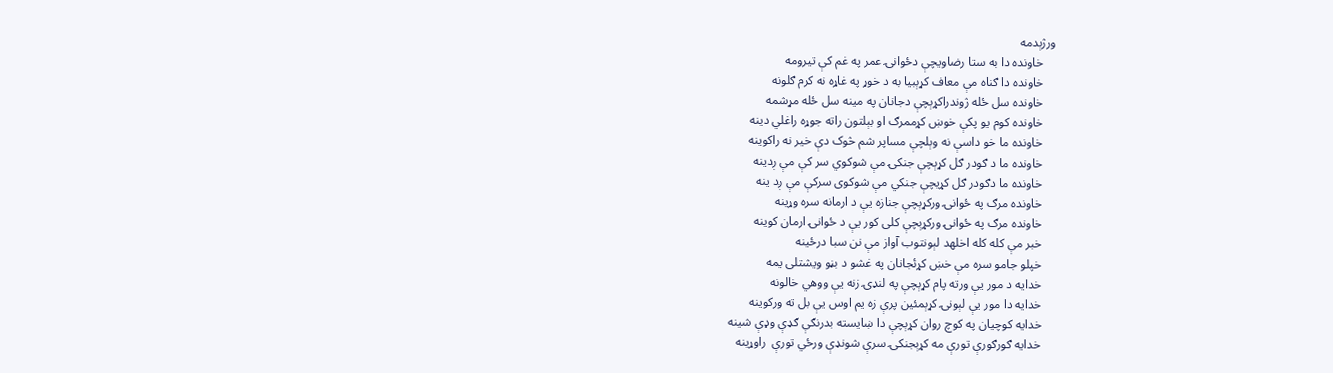ورژېدمه
    خاونده دا به ستا رضاويچې دځوانۍ عمر په غم کې تيرومه
    خاونده دا ګناه مې معاف کړېبيا به د خوړ په غاړه نه کرم ګلونه
    خاونده سل ځله ژوندراكړېچې دجانان په مينه سل ځله مړشمه
    خاونده کوم يو پکې خوښ کړممرګ او بېلتون راته جوړه راغلي دينه
    خاونده ما خو داسې نه وېلچې مساپر شم څوک دې خير نه راکوينه
    خاونده ما د ګودر ګل کړېچې جنکۍ مې شوکوي سر کې مې ږدينه
    خاونده ما دګودر ګل کړیچې جنکي مې شوکوی سرکې مې ږد ينه
    خاونده مرګ په ځوانۍ ورکړېچې جنازه يې د ارمانه سره وړينه
    خاونده مرګ په ځوانۍ ورکړېچې کلی کور يې د ځوانۍ ارمان کوينه
    خبر مې کله کله اخلهد لېونتوب آواز مې نن سبا درځينه
    خپلو جامو سره مې خښ کړئجانان په غشو د بڼو ويشتلی يمه
    خدايه د مور يې ورته پام کړېچې په لنډۍ زنه يې ووهي خالونه
    خدايه دا مور يې لېونۍ کړېمئين پرې زه يم اوس يې بل ته ورکوينه
    خدايه کوچيان په کوچ روان کړېچې دا ښايسته بدرنګې ګډې وډې شينه
    خدايه ګورګورې تورې مه کړېجنکۍ سرې شونډې ورځي تورې  راوړينه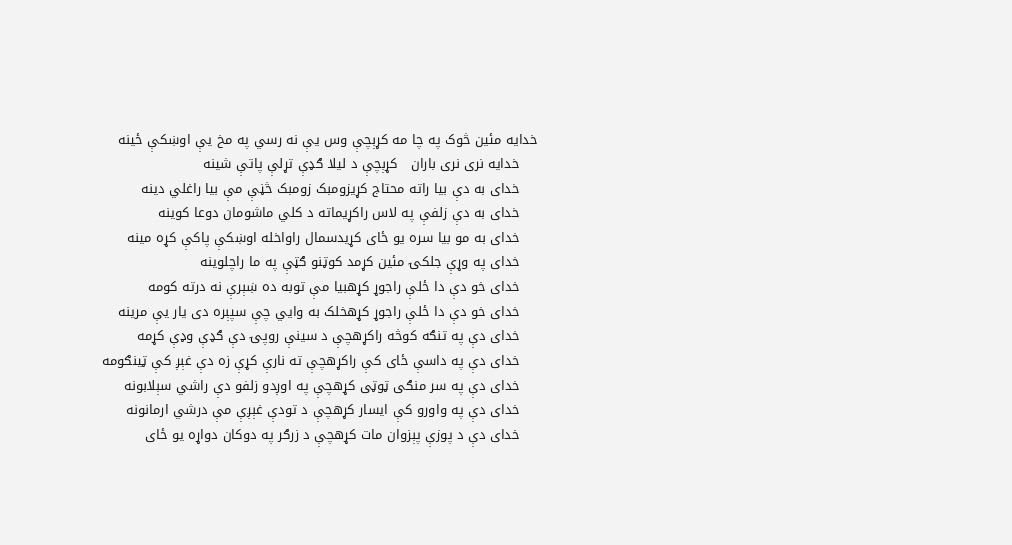خدايه مئين څوک په چا مه کړېچې وس يې نه رسي په مخ يې اوښکې ځينه
    خدايه نری نری باران   کړېچې د ليلا ګډې تړلې پاتې شينه
    خدای به دې بيا راته محتاج کړيزومبک زومبک څڼې مې بيا راغلي دينه
    خدای به دې زلفې په لاس راکړيماته د کلي ماشومان دوعا کوينه
    خدای به مو بيا سره يو ځای کړيدسمال راواخله اوښکې پاکې کړه مينه
    خدای په وړې جلکۍ مئين کړمد کوټنو ګټې په ما راچلوينه
    خدای خو دې دا ځلې راجوړ کړهبيا مې توبه ده ښېرې نه درته کومه
    خدای خو دې دا ځلې راجوړ کړهخلک به وايي چې سپېره دی يار يې مرينه
    خدای دې په تنګه کوڅه راکړهچې د سينې روپۍ دې ګډې وډې کړمه
    خدای دې په داسې ځای کې راکړهچې ته نارې کړې زه دې غېږ کې ټينګومه
    خدای دې په سر منګی ټوټی کړهچې په اوږدو زلفو دې راشي سېلابونه
    خدای دې په واورو کې ايسار کړهچې د تودې غېږې مې درشي ارمانونه
    خدای دې د پوزې پېزوان مات کړهچې د زرګر په دوکان دواړه يو ځای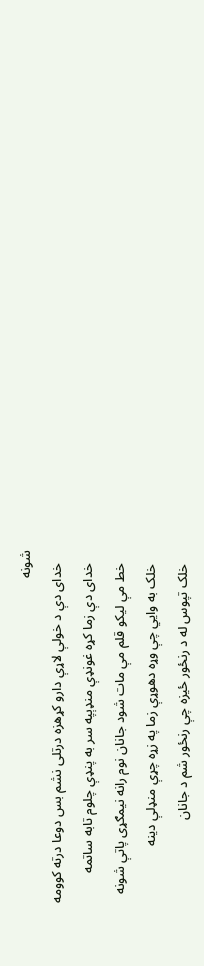شونه
    خدای دې د خولې لاړې دارو کړهزه درتلی نشم بس دوعا درته کوومه
    خدای دې زما کړه غونډې منډېپه سر به پنډې چلوم تابه ساتمه
    خط مې ليکو قلم مې مات شود جانان نوم رانه نيمګړی پاتې شونه
    خلک به وايي چې وړه دهوړې زما په زړه چړې منډلې دينه
    خلک تپوس له د رنځور ځيزه چې رنځور شم د جانان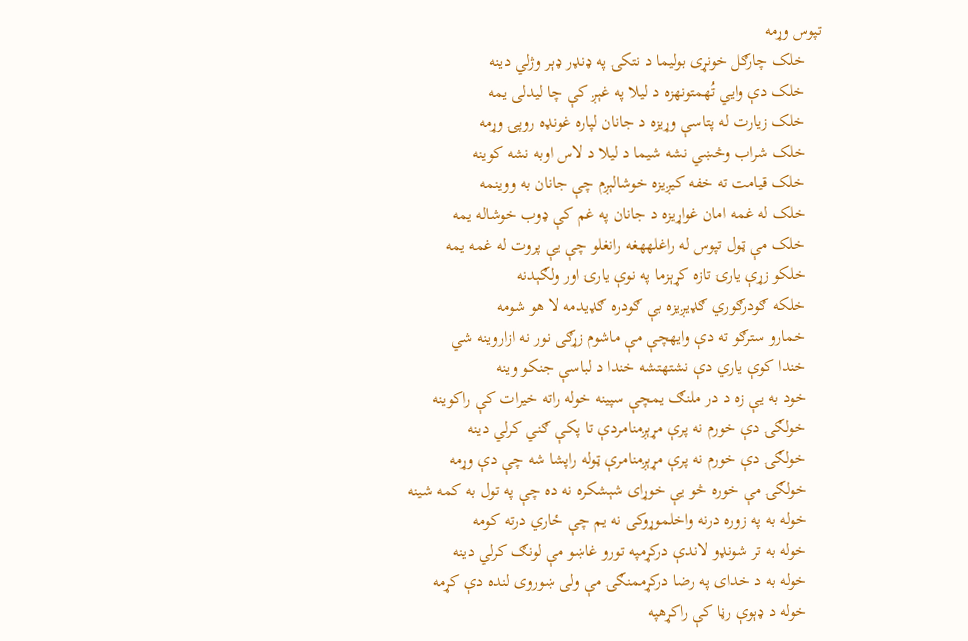تپوس وړمه
    خلک چارګل خونړی بوليما د نتکۍ په ډنډر ډېر وژلي دينه
    خلک دې وايي تُهمتونهزه د ليلا په غېږ کې چا ليدلی يمه
    خلک زيارت له پتاسې وړيزه د جانان لپاره غونډه روپۍ وړمه
    خلک شراب وڅښي نشه شيما د ليلا د لاس اوبه نشه کوينه
    خلک قيامت ته خفه کيږيزه خوشالېږم چې جانان به ووينمه
    خلک له غمه امان غواړيزه د جانان په غم کې ډوب خوشاله يمه
    خلک مې ټول تپوس له راغلههغه رانغلو چې يې پروت له غمه يمه
    خلکو زړې يارۍ تازه کړېزما په نوې يارۍ اور ولګېدنه
    خلکه ګودرګوري ګډيږیزه بې ګودره ګډيدمه لا هو شومه
    خمارو سترګو ته دې وايهچې مې ماشوم زړګی نور نه ازاروينه شي
    خندا کوې ياري دې نشتهتشه خندا د لباسې جنکو وينه
    خود به يې زه د در ملنګ يمچې سپينه خوله راته خيرات کې راکوينه
    خولګۍ دې خورم نه پرې مړېږمنامردې تا پکې ګني کرلي دينه
    خولګۍ دې خورم نه پرې مړېږمنامرې ټوله راپشا شه چې دې وړمه
    خولګۍ مې خوره څو يې خوړای شېشکره نه ده چې په تول به کمه شينه
    خوله به په زوره درنه واخلموړوکی نه يم چې ځاري درته کومه
    خوله به تر شونډو لاندې درکړمپه تورو غاښو مې لونګ کرلي دينه
    خوله به د خدای په رضا درکړممنګۍ مې ولی ښوروی لنده دې کړمه
    خوله د ډېوې رڼا کې راکړهپه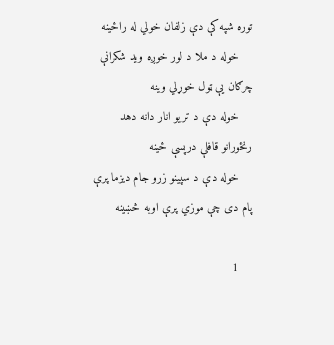توره شپه کې دې زلفان خولي له راځينه
    خوله د ملا د لور خوږه ويد شکرانې چرګان يې ټول خوړلي وينه
    خوله دې د تريو انار دانه دهد رنځورانو قافلې درپسې ځينه
    خوله دې د سپينو زرو جام دیزما پرې پام دی چې موزي پرې اوبه څښينه

    1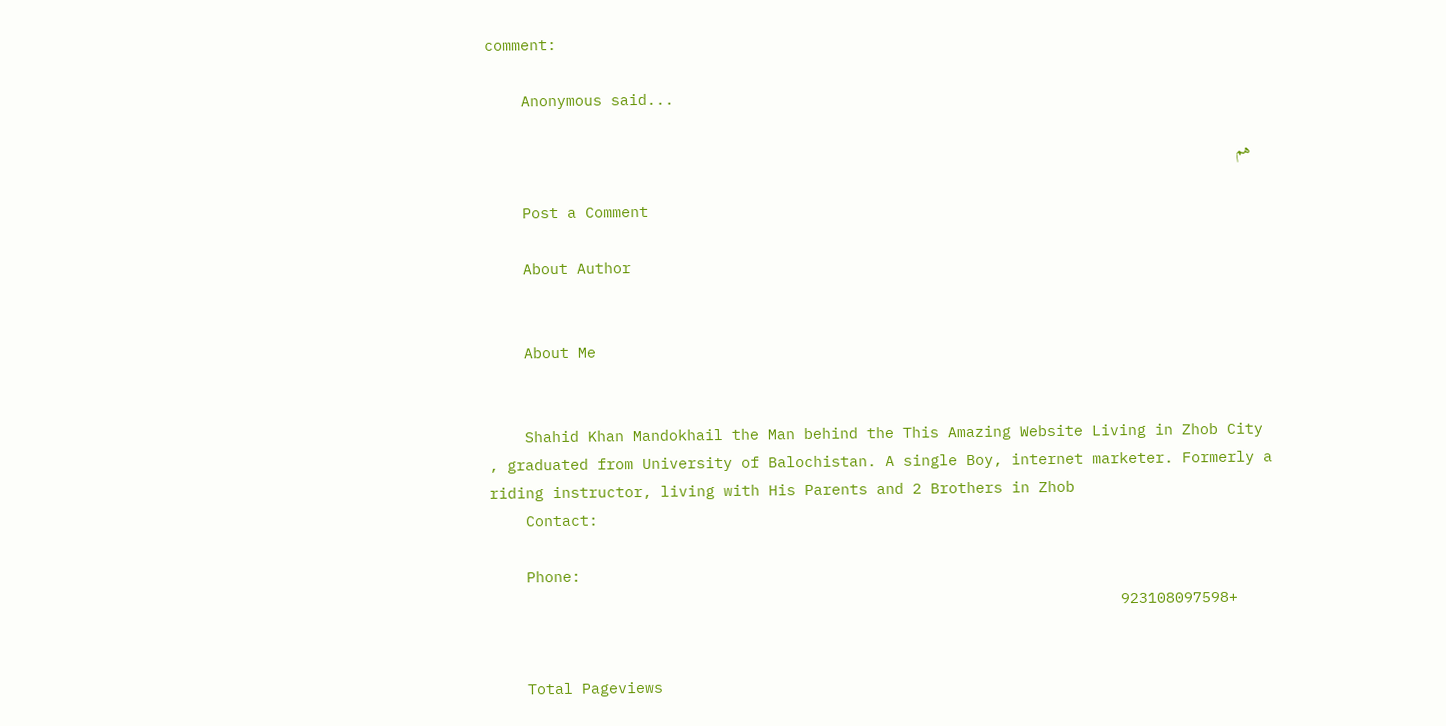comment:

    Anonymous said...

    هم

    Post a Comment

    About Author


    About Me


    Shahid Khan Mandokhail the Man behind the This Amazing Website Living in Zhob City , graduated from University of Balochistan. A single Boy, internet marketer. Formerly a riding instructor, living with His Parents and 2 Brothers in Zhob
    Contact:

    Phone:
    +923108097598


    Total Pageviews